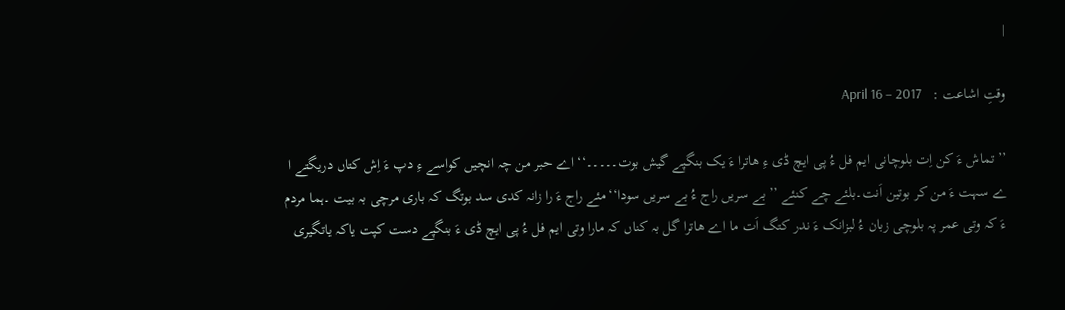|

وقتِ اشاعت :   April 16 – 2017

’’تماش ءَ کن اِت بلوچانی ایم فل ءُ پی ایچ ڈی ءِ ھاترا ءَ یک بنگپے گیش بوت۔۔۔۔۔‘‘ اے حبر من چہ انچیں کواسے ءِ دپ ءَ اِش کتاں دریگتے ا ے سہت ءَ من کر بوتین اَنت۔بلئے چے کنئے ’’ بے سریں راج ءُ بے سریں سودا‘‘مئے راج ءَ را زانہ کدی سد بوتگ کہ باری مرچی بہ بیت ۔ہما مردم ءَ کہ وتی عمر پہ بلوچی زبان ءُ لبزانک ءَ ندر کتگ اَت ما اے ھاترا گل بہ کناں کہ مارا وتی ایم فل ءُ پی ایچ ڈی ءَ بنگپے دست کپت یاکہ یاتگیری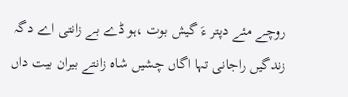روچے مئے دپتر ءَ گیش بوت ،ہو ڈے بے زانتی اے دگہ زندگیں راجانی تہا اگاں چشیں شاہ زانتے بیران بیت داں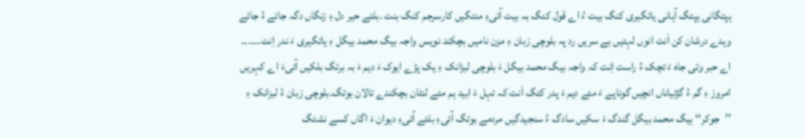ہپتگانی ہپتگ آہانی یاتگیری کنگ بیت ءُ اے قول کنگ بہ بیت آئیءِ منتگیں کارسرجم کنگ بنت ۔بلئے حیر دل ءِ زنگاں دگہ جائے ءُ جائے وہدے درشان کن اَنت انوں لہتیں بے سریں رد پہ بلوچی زبان ءِ مزن نامیں بچکند نویس واجہ بیگ محمد بیگل ءِ یاتگیری ءَ ندر اِنت۔۔۔۔۔۔ اے حبر وتی جاہ ءَ تچک ءُ راست اِنت کہ واجہ بیگ محمد بیگل ءَ بلوچی لبزانک ءِ یک پڑے ایوک ءَ دیم ءَ بہ برتگ بلکیں آئیءَ اے کہریں امروز ءِ گم ءُ گڑتیاناں انچیں گوناپے ءَ مئے دیم ءَ پدر کتگ اَنت کہ تہل ءَ ابید ہم مئے لنٹان بچکندے تالان بوتگ۔بلوچی زبان ءُ لبزانک ءِ ’’جوکر‘‘ بیگ محمد بیگل گندگ ءَ سکیں سادگ ءُ سنجیدگیں مردمے بوتگ آئیءِ بلئے آئیءِ دیوان ءَ اگاں کسے نشتگ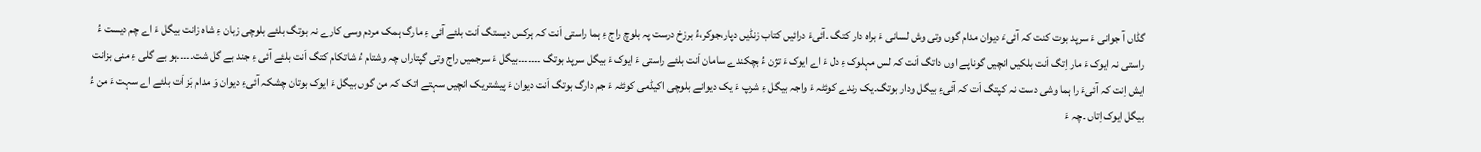گڈاں آ جوانی ءَ سرپد بوت کنت کہ آئیءَ دیوان مدام گوں وتی وش لسانی ءَ براہ دار کتگ ۔آئیءَ درائیں کتاب زنڈیں دپار،جوکر،ءُ برزخ درست پہ بلوچ راج ءِ ہما راستی اَنت کہ ہرکس دیستگ اَنت بلئے آئی ءِ مارگ ہمک مردم وسی کارے نہ بوتگ بلئے بلوچی زبان ءِ شاہ زانت بیگل ءَ اے چم دیست ءُ راستی نہ ایوک ءَ مار اِتگ اَنت بلکیں انچیں گوناپے اوں داتگ اَنت کہ لس مہلوک ءِ دل ءَ اے ایوک ءَ تژن ءُ بچکندے سامان اَنت بلئے راستی ءَ ایوک ءَ بیگل سرپد بوتگ ۔۔۔۔۔۔۔بیگل ءَ سرجمیں راج وتی گپتاراں چہ وشتام ءُ شاتکام کتگ اَنت بلئے آئی ءِ جند بے گل شت۔۔۔۔۔ہو بے گلی ءِ منی بزانت ایش اِنت کہ آئیءَ را ہما وشی دست نہ کپتگ اَت کہ آئیءِ بیگل ودار بوتگ۔یک رندے کوئٹہ ءَ واجہ بیگل ءِ شرپ ءَ یک دیوانے بلوچی اکیڈمی کوئٹہ ءَ جم دارگ بوتگ اَنت دیوان ءَ پیشتریک انچیں سہتے اتک کہ من گوں بیگل ءَ ایوک بوتان چشکہ آئیءِ دیوان وَ مدام بَز اَت بلئے اے سہت ءَ من ءُ بیگل ایوک اِتاں ۔چہ ءَ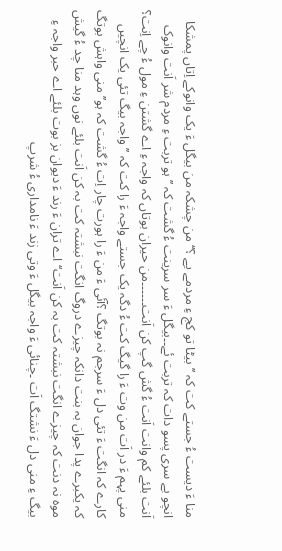منا ءَ دیست ءُ جستے کت کہ ’’ بیٹا تو کج ءِ مردمے یے ؟‘‘ من چشکہ من بیگل ءَ یک وانوکے اِتاں پمشکا انچو بے سری پسو دات کہ تربت ئے۔۔بیگل ءَ سر سرینت ءُ گشت کہ ’’ ہو تربت ءِ مردم شر اَنت وانوک اَنت بلئے کم وانت اَنت ءُ گش گپ کن اَنت۔۔۔۔۔۔من حیران بوتاں کہ واجہ ءِ اے گشتن ءِ مول ءُ چے اِنت؟ منی پہم ءَ در اَت من وت ءَ را گیگ کت ءُ دگہ یک جستے واجہ ءَ را کت کہ ’’ واجہ بیگ تئی یک انچیں کارے کہ انگت ءَ تئی دل ءَ سرجم نہ بوتگ ؟آئی ءَ من ءَ را ہورت چار اِت ءُ گشت کہ ہو’’منی واہش بوتگ کہ یکبرے پدا جوان بہ بنت دانکہ چیزے دروگ انگت نبشتہ کت بہ کن اَنت بلئے نوں وہد منا چد ءُ گیش موہ نہ دنت کہ چیزے انگت نبشتہ کت بہ کن اَنت‘‘ اے تران ءَ رند ءَ دیوان بز بوت بلئے اے حبر واجہ ءِ بیگ ءِ منی دل ءَ نشتگ اَت ۔چنائی ءَ واجہ بیگل ءَ وتی زند ءَ نامداری ءُ شرپ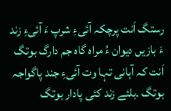رستگ اَنت پرچکہ آئیءِ شرپ ءَ آئیءِ زند ءَ بازیں دیوان ءُ مراہ گاہ جم دارگ بوتگ اَنت کہ آہانی تہا وت آئیءِ جند پاگواجہ بوتگ ۔بلئے زند کئی پادار بوتگ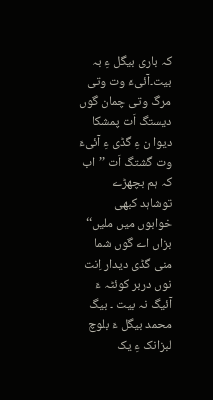کہ باری بیگل ءِ بہ بیت۔آئیءَ وت وتی مرگ وتی چمان گوں دیستگ اَت پمشکا دیوا ن ءِ گڈی ءِ آئیءَ وت گشتگ اَت ’’اب کہ ہم بچھڑے توشاہد کبھی خوابوں میں ملیں‘‘ بزاں اے گوں شما منی گڈی دیدار اِنت نوں دربر کوئٹہ ءَ آئیگ نہ بیت ۔ بیگ محمد بیگل ءَ بلوچ لبزانک ءِ یک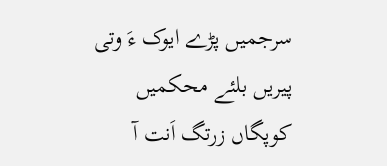سرجمیں پڑے ایوک ءَ وتی پیریں بلئے محکمیں کوپگاں زرتگ اَنت آ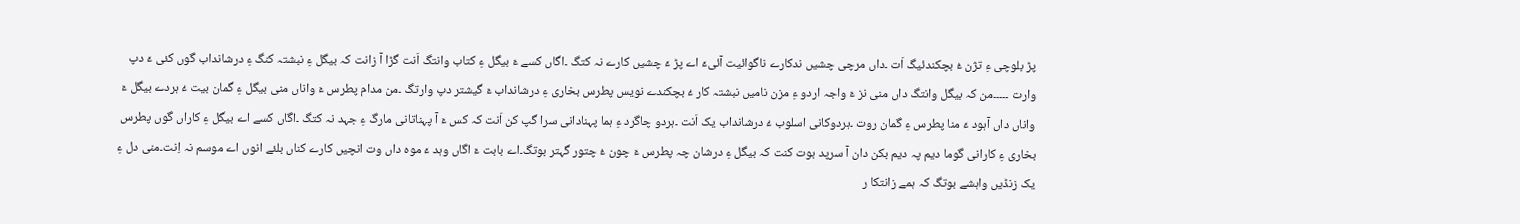پڑ بلوچی ءِ تژن ءُ بچکندئیگ اَت ۔داں مرچی چشیں ندکارے ناگوائیت آئیءَ اے پڑ ءَ چشیں کارے نہ کتگ ۔اگاں کسے ءَ بیگل ءِ کتاب وانتگ اَنت گڑا آ زانت کہ بیگل ءِ نبشتہ کنگ ءِ درشانداب گوں کئی ءَ دپ وارت ۔۔۔۔۔من کہ بیگل وانتگ داں منی نز ءَ واجہ اردو ءِ مزن نامیں نبشتہ کار ءُ بچکندے نویس پطرس بخاری ءِ درشانداب ءَ گیشتر دپ وارتگ ۔من مدام پطرس ءَ واناں منی بیگل ءِ گمان بیت ءُ ہردے بیگل ءَ واناں داں آہود ءَ منا پطرس ءِ گمان روت ۔ہردوکانی اسلوب ءُ درشانداب یک اَنت ۔ہردو چاگرد ءِ ہما پہنادانی سرا گپ کن اَنت کہ کس ءَ آ پہناتانی مارگ ءِ جہد نہ کتگ ۔اگاں کسے اے بیگل ءِ کاراں گوں پطرس بخاری ءِ کارانی گوما دیم پہ دیم بکن دان آ سرپد بوت کنت کہ بیگل ءِ درشان چہ پطرس ءَ چون ءُ چتور گہتر بوتگ۔اے بابت ءَ اگاں وہد ءَ موہ داں وت انچیں کارے کناں بلئے انوں اے موسم نہ اِنت۔منی دل ءِ یک زنڈیں واہشے بوتگ کہ ہمے زانتکا ر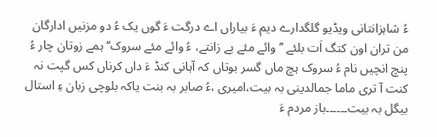ءُ شاہزانتانی ویڈیو گلگدارے دیم ءَ بیاراں اے درگت ءَ گوں یک ءُ دو مزنیں ادارگان من تران اون کتگ اَت بلئے ’’وائے مئے بے زانتے، ءُ وائے مئے سروک‘‘ہمے زوتان چار ءُ پنچ انچیں نام ءُ سروک ہچ ماں گسر بوتاں کہ آہانی کنڈ ءَ داں کرناں کس گپت نہ کنت آ تری ماما جمالدینی بہ بیت،امیری ،ءُ صابر بہ بنت یاکہ بلوچی زبان ءِ استال بیگل بہ بیت۔۔۔۔۔۔باز مردم ءَ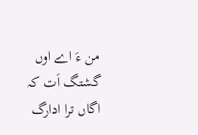من ءَ اے اوں گشتگ اَت کہ اگاں ترا ادارگ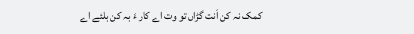کمک نہ کن اَنت گڑاں تو وت اے کار ءَ بہ کن بلئے اے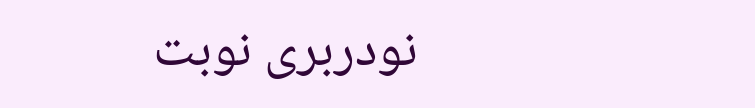نودربری نوبت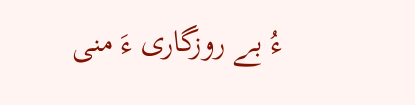ءُ بے روزگاری ءَ منی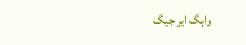واہگ ایر جیگ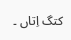کتگ اِتاں ۔